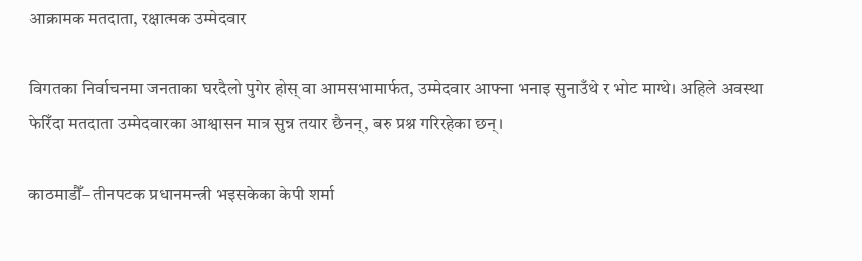आक्रामक मतदाता, रक्षात्मक उम्मेदवार

विगतका निर्वाचनमा जनताका घरदैलो पुगेर होस् वा आमसभामार्फत, उम्मेदवार आफ्ना भनाइ सुनाउँथे र भोट माग्थे। अहिले अवस्था फेरिँदा मतदाता उम्मेदवारका आश्वासन मात्र सुन्न तयार छैनन्, बरु प्रश्न गरिरहेका छन्।

काठमाडौँ– तीनपटक प्रधानमन्त्री भइसकेका केपी शर्मा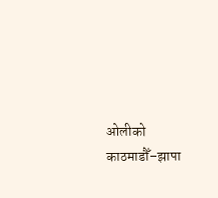ओलीको काठमाडौँ–झापा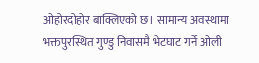ओहोरदोहोर बाक्लिएको छ। सामान्य अवस्थामा भक्तपुरस्थित गुण्डु निवासमै भेटघाट गर्ने ओली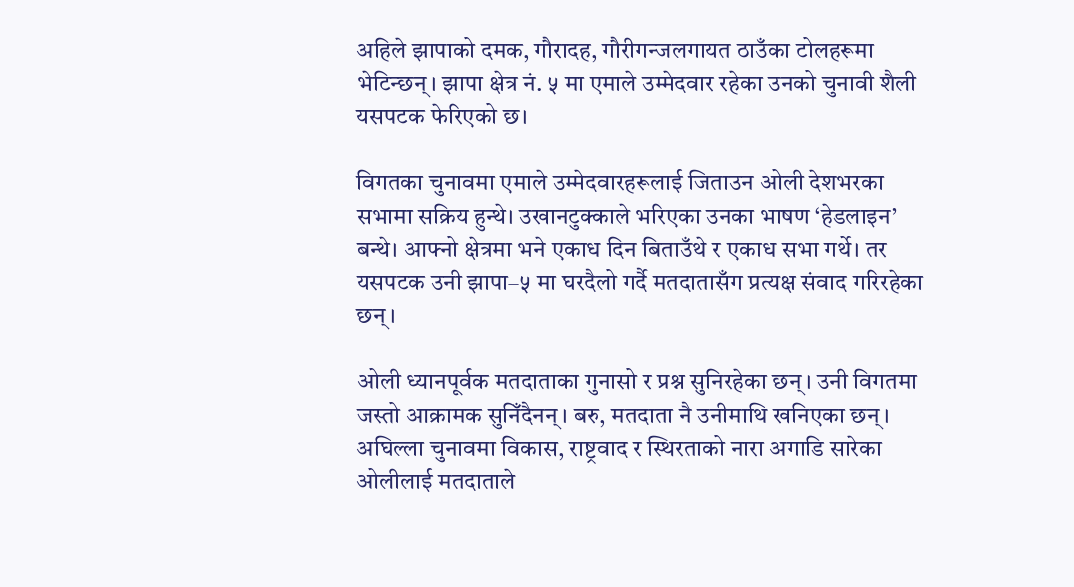अहिले झापाको दमक, गौरादह, गौरीगन्जलगायत ठाउँका टोलहरूमा भेटिन्छन्। झापा क्षेत्र नं. ५ मा एमाले उम्मेदवार रहेका उनको चुनावी शैली यसपटक फेरिएको छ।

विगतका चुनावमा एमाले उम्मेदवारहरूलाई जिताउन ओली देशभरका सभामा सक्रिय हुन्थे। उखानटुक्काले भरिएका उनका भाषण ‘हेडलाइन’ बन्थे। आफ्नो क्षेत्रमा भने एकाध दिन बिताउँथे र एकाध सभा गर्थे। तर यसपटक उनी झापा–५ मा घरदैलो गर्दै मतदातासँग प्रत्यक्ष संवाद गरिरहेका छन्।

ओली ध्यानपूर्वक मतदाताका गुनासो र प्रश्न सुनिरहेका छन्। उनी विगतमा जस्तो आक्रामक सुनिँदैनन्। बरु, मतदाता नै उनीमाथि खनिएका छन्। अघिल्ला चुनावमा विकास, राष्ट्रवाद र स्थिरताको नारा अगाडि सारेका ओलीलाई मतदाताले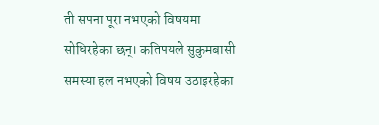ती सपना पूरा नभएको विषयमा सोधिरहेका छन्। कतिपयले सुकुमबासी समस्या हल नभएको विषय उठाइरहेका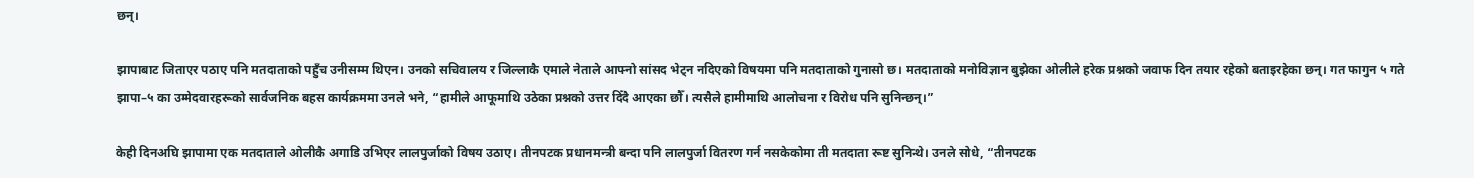छन्।

झापाबाट जिताएर पठाए पनि मतदाताको पहुँच उनीसम्म थिएन। उनको सचिवालय र जिल्लाकै एमाले नेताले आफ्नो सांसद भेट्न नदिएको विषयमा पनि मतदाताको गुनासो छ। मतदाताको मनोविज्ञान बुझेका ओलीले हरेक प्रश्नको जवाफ दिन तयार रहेको बताइरहेका छन्। गत फागुन ५ गते झापा–५ का उम्मेदवारहरूको सार्वजनिक बहस कार्यक्रममा उनले भने, “हामीले आफूमाथि उठेका प्रश्नको उत्तर दिँदै आएका छौँ। त्यसैले हामीमाथि आलोचना र विरोध पनि सुनिन्छन्।”

केही दिनअघि झापामा एक मतदाताले ओलीकै अगाडि उभिएर लालपुर्जाको विषय उठाए। तीनपटक प्रधानमन्त्री बन्दा पनि लालपुर्जा वितरण गर्न नसकेकोमा ती मतदाता रूष्ट सुनिन्थे। उनले सोधे, “तीनपटक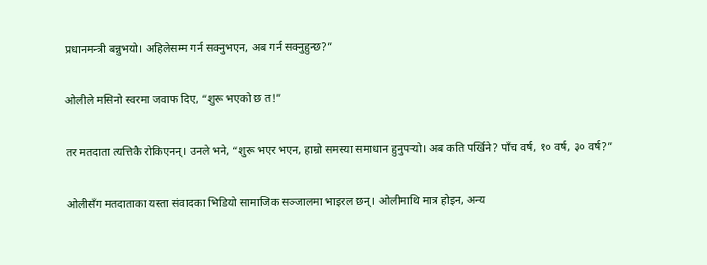प्रधानमन्त्री बन्नुभयो। अहिलेसम्म गर्न सक्नुभएन, अब गर्न सक्नुहुन्छ?”

ओलीले मसिनो स्वरमा जवाफ दिए, “शुरू भएको छ त!”

तर मतदाता त्यत्तिकै रोकिएनन्। उनले भने, “शुरू भएर भएन, हाम्रो समस्या समाधान हुनुपर्‍यो। अब कति पर्खिने? पाँच वर्ष, १० वर्ष, ३० वर्ष?”

ओलीसँग मतदाताका यस्ता संवादका भिडियो सामाजिक सञ्जालमा भाइरल छन्। ओलीमाथि मात्र होइन, अन्य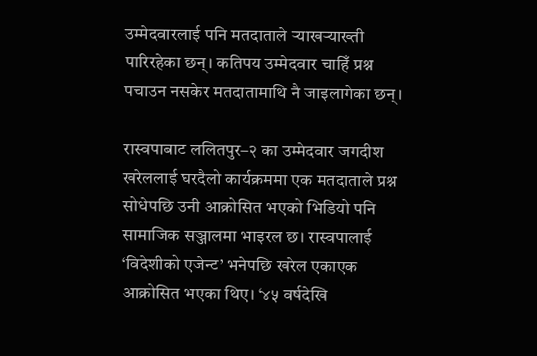उम्मेदवारलाई पनि मतदाताले र्‍याखर्‍याख्ती पारिरहेका छन्। कतिपय उम्मेदवार चाहिँ प्रश्न पचाउन नसकेर मतदातामाथि नै जाइलागेका छन्।

रास्वपाबाट ललितपुर–२ का उम्मेदवार जगदीश खरेललाई घरदैलो कार्यक्रममा एक मतदाताले प्रश्न सोधेपछि उनी आक्रोसित भएको भिडियो पनि सामाजिक सञ्जालमा भाइरल छ। रास्वपालाई ‘विदेशीको एजेन्ट’ भनेपछि खरेल एकाएक आक्रोसित भएका थिए। ‘४५ वर्षदेखि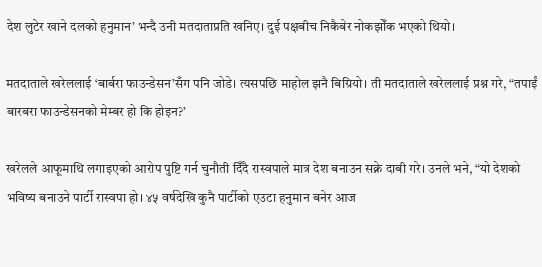देश लुटेर खाने दलको हनुमान’ भन्दै उनी मतदाताप्रति खनिए। दुई पक्षबीच निकैबेर नोकझोँक भएको थियो।

मतदाताले खरेललाई ‘बार्बरा फाउन्डेसन’सँग पनि जोडे। त्यसपछि माहोल झनै बिग्रियो। ती मतदाताले खरेललाई प्रश्न गरे, “तपाईं बारबरा फाउन्डेसनको मेम्बर हो कि होइन?’

खरेलले आफूमाथि लगाइएको आरोप पुष्टि गर्न चुनौती दिँदै रास्वपाले मात्र देश बनाउन सक्ने दाबी गरे। उनले भने, “यो देशको भविष्य बनाउने पार्टी रास्वपा हो। ४५ वर्षदेखि कुनै पार्टीको एउटा हनुमान बनेर आज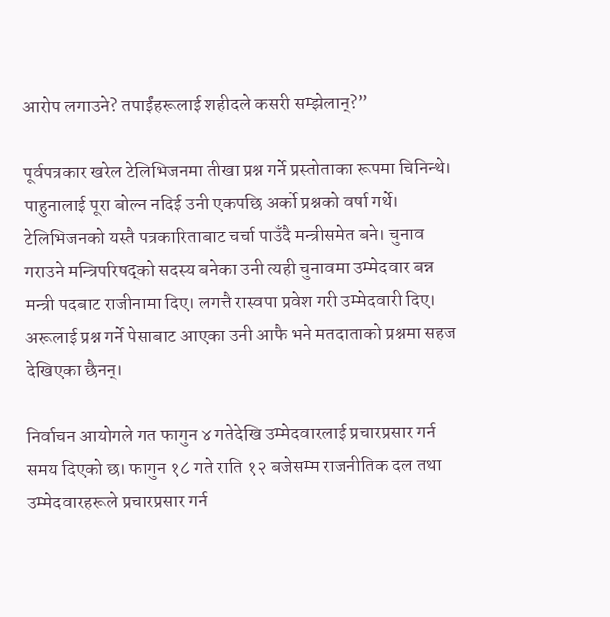आरोप लगाउने? तपाईंहरूलाई शहीदले कसरी सम्झेलान्?”

पूर्वपत्रकार खरेल टेलिभिजनमा तीखा प्रश्न गर्ने प्रस्तोताका रूपमा चिनिन्थे। पाहुनालाई पूरा बोल्न नदिई उनी एकपछि अर्को प्रश्नको वर्षा गर्थे। टेलिभिजनको यस्तै पत्रकारिताबाट चर्चा पाउँदै मन्त्रीसमेत बने। चुनाव गराउने मन्त्रिपरिषद्को सदस्य बनेका उनी त्यही चुनावमा उम्मेदवार बन्न मन्त्री पदबाट राजीनामा दिए। लगत्तै रास्वपा प्रवेश गरी उम्मेदवारी दिए। अरूलाई प्रश्न गर्ने पेसाबाट आएका उनी आफै भने मतदाताको प्रश्नमा सहज देखिएका छैनन्।

निर्वाचन आयोगले गत फागुन ४ गतेदेखि उम्मेदवारलाई प्रचारप्रसार गर्न समय दिएको छ। फागुन १८ गते राति १२ बजेसम्म राजनीतिक दल तथा उम्मेदवारहरूले प्रचारप्रसार गर्न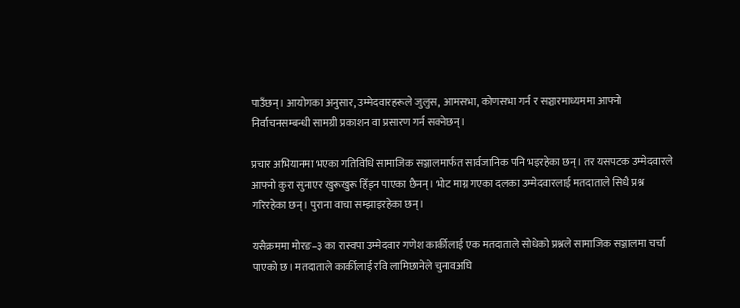पाउँछन्। आयोगका अनुसार, उम्मेदवारहरूले जुलुस, आमसभा, कोणसभा गर्न र सञ्चारमाध्यममा आफ्नो निर्वाचनसम्बन्धी सामग्री प्रकाशन वा प्रसारण गर्न सक्नेछन्।

प्रचार अभियानमा भएका गतिविधि सामाजिक सञ्जालमार्फत सार्वजानिक पनि भइरहेका छन्। तर यसपटक उम्मेदवारले आफ्नो कुरा सुनाएर खुरूखुरू हिँड्न पाएका छैनन्। भोट माग्न गएका दलका उम्मेदवारलाई मतदाताले सिधै प्रश्न गरिरहेका छन्। पुराना वाचा सम्झाइरहेका छन्।

यसैक्रममा मोरङ–३ का रास्वपा उम्मेदवार गणेश कार्कीलाई एक मतदाताले सोधेको प्रश्नले सामाजिक सञ्जालमा चर्चा पाएको छ। मतदाताले कार्कीलाई रवि लामिछानेले चुनावअघि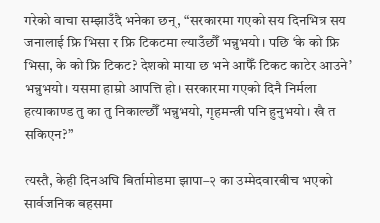गरेको वाचा सम्झाउँदै भनेका छन्, “सरकारमा गएको सय दिनभित्र सय जनालाई फ्रि भिसा र फ्रि टिकटमा ल्याउँछौँ भन्नुभयो। पछि ‘के को फ्रि भिसा, के को फ्रि टिकट? देशको माया छ भने आफैँ टिकट काटेर आउने’ भन्नुभयो। यसमा हाम्रो आपत्ति हो। सरकारमा गएको दिनै निर्मला हत्याकाण्ड तु का तु निकाल्छौँ भन्नुभयो, गृहमन्त्री पनि हुनुभयो। खै त सकिएन?”

त्यस्तै, केही दिनअघि बिर्तामोडमा झापा–२ का उम्मेदवारबीच भएको सार्वजनिक बहसमा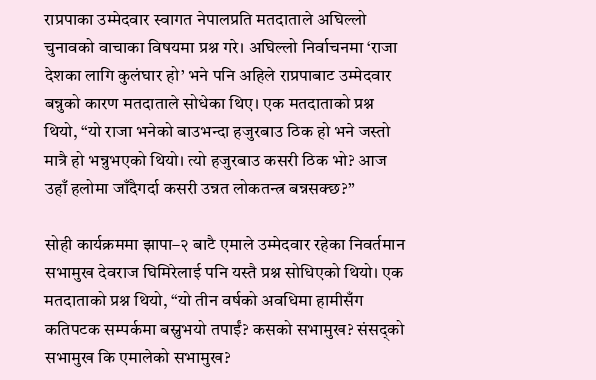राप्रपाका उम्मेदवार स्वागत नेपालप्रति मतदाताले अघिल्लो चुनावको वाचाका विषयमा प्रश्न गरे। अघिल्लो निर्वाचनमा ‘राजा देशका लागि कुलंघार हो’ भने पनि अहिले राप्रपाबाट उम्मेदवार बन्नुको कारण मतदाताले सोधेका थिए। एक मतदाताको प्रश्न थियो, “यो राजा भनेको बाउभन्दा हजुरबाउ ठिक हो भने जस्तो मात्रै हो भन्नुभएको थियो। त्यो हजुरबाउ कसरी ठिक भो? आज उहाँ हलोमा जाँदैगर्दा कसरी उन्नत लोकतन्त्र बन्नसक्छ?”

सोही कार्यक्रममा झापा–२ बाटै एमाले उम्मेदवार रहेका निवर्तमान सभामुख देवराज घिमिरेलाई पनि यस्तै प्रश्न सोधिएको थियो। एक मतदाताको प्रश्न थियो, “यो तीन वर्षको अवधिमा हामीसँग कतिपटक सम्पर्कमा बस्नुभयो तपाईं? कसको सभामुख? संसद्को सभामुख कि एमालेको सभामुख?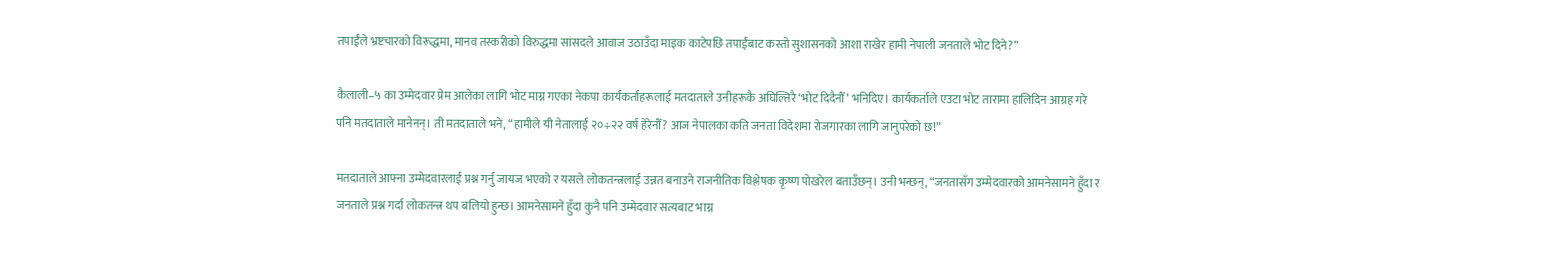तपाईंले भ्रष्टचारको विरूद्धमा, मानव तस्करीको विरुद्धमा सांसदले आवाज उठाउँदा माइक काटेपछि तपाईंबाट कस्तो सुशासनको आशा राखेर हामी नेपाली जनताले भोट दिने?”

कैलाली–५ का उम्मेदवार प्रेम आलेका लागि भोट माग्न गएका नेकपा कार्यकर्ताहरूलाई मतदाताले उनीहरूकै अघिल्तिरै ‘भोट दिदैनौँ’ भनिदिए। कार्यकर्ताले एउटा भोट तारामा हालिदिन आग्रह गरे पनि मतदाताले मानेनन्। ती मतदाताले भने, “हामीले यी नेतालाई २०÷२२ वर्ष हेरेनौँ? आज नेपालका कति जनता विदेशमा रोजगारका लागि जानुपरेको छ!”

मतदाताले आफ्ना उम्मेदवारलाई प्रश्न गर्नु जायज भएको र यसले लोकतन्त्रलाई उन्नत बनाउने राजनीतिक विश्लेषक कृष्ण पोखरेल बताउँछन्। उनी भन्छन्, “जनतासँग उम्मेदवारको आमनेसामने हुँदा र जनताले प्रश्न गर्दा लोकतन्त्र थप बलियो हुन्छ। आमनेसामने हुँदा कुनै पनि उम्मेदवार सत्यबाट भाग्न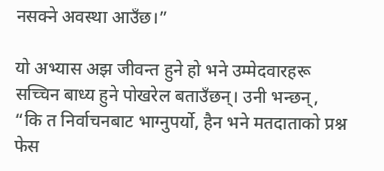नसक्ने अवस्था आउँछ।”

यो अभ्यास अझ जीवन्त हुने हो भने उम्मेदवारहरू सच्चिन बाध्य हुने पोखरेल बताउँछन्। उनी भन्छन्, “कि त निर्वाचनबाट भाग्नुपर्यो, हैन भने मतदाताको प्रश्न फेस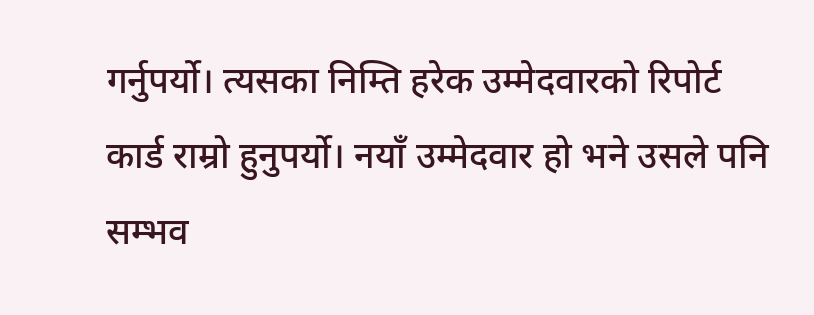गर्नुपर्यो। त्यसका निम्ति हरेक उम्मेदवारको रिपोर्ट कार्ड राम्रो हुनुपर्यो। नयाँ उम्मेदवार हो भने उसले पनि सम्भव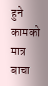हुने कामको मात्र बाचा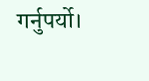गर्नुपर्यो।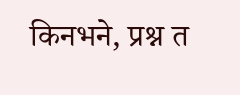किनभने, प्रश्न त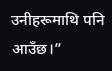उनीहरूमाथि पनि आउँछ।”